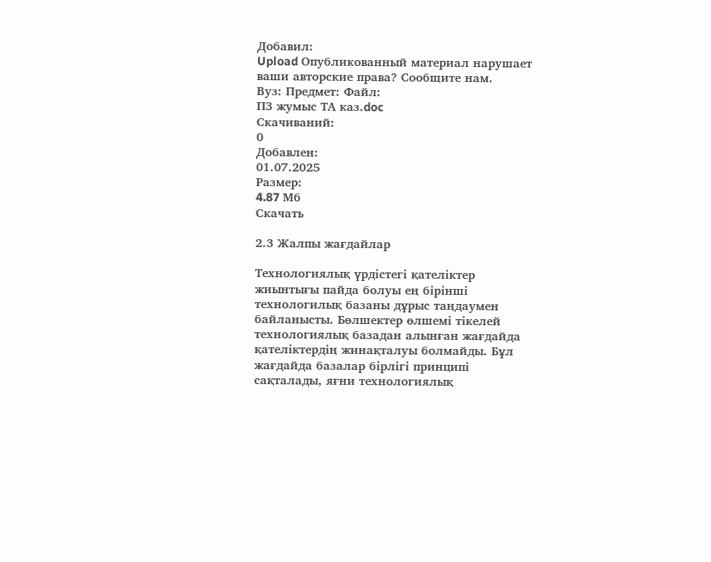Добавил:
Upload Опубликованный материал нарушает ваши авторские права? Сообщите нам.
Вуз: Предмет: Файл:
ПЗ жумыс ТА каз.doc
Скачиваний:
0
Добавлен:
01.07.2025
Размер:
4.87 Mб
Скачать

2.3 Жалпы жағдайлар

Технологиялық үрдістегі қателіктер жиынтығы пайда болуы ең бірінші технологилық базаны дұрыс таңдаумен байланысты. Бөлшектер өлшемі тікелей технологиялық базадан алынған жағдайда қателіктердің жинақталуы болмайды. Бұл жағдайда базалар бірлігі принципі сақталады, яғни технологиялық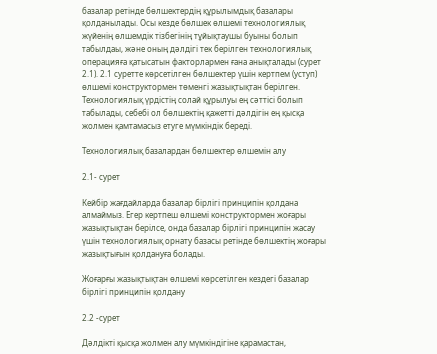базалар ретінде бөлшектердің құрылымдық базалары қолданылады. Осы кезде бөлшек өлшемі технологиялық жүйенің өлшемдік тізбегінің тұйықтаушы буыны болып табылдаы, және оның дәлдігі тек берілген технологиялық операцияға қатысатын факторлармен ғана анықталады (сурет 2.1). 2.1 суретте көрсетілген бөлшектер үшін кертпем (уступ) өлшемі конструктормен төменгі жазықтықтан берілген. Технологиялық үрдістің солай құрылуы ең сәттісі болып табылады, себебі ол бөлшектің қажетті дәлдігін ең қысқа жолмен қамтамасыз етуге мүмкіндік береді.

Технологиялық базалардан бөлшектер өлшемін алу

2.1- сурет

Кейбір жағдайларда базалар бірлігі принципін қолдана алмаймыз. Егер кертпеш өлшемі конструктормен жоғары жазықтықтан берілсе, онда базалар бірлігі принципін жасау үшін технологиялық орнату базасы ретінде бөлшектің жоғары жазықтығын қолдануға болады.

Жоғарғы жазықтықтан өлшемі көрсетілген кездегі базалар бірлігі принципін қолдану

2.2 -сурет

Дәлдікті қысқа жолмен алу мүмкіндігіне қарамастан,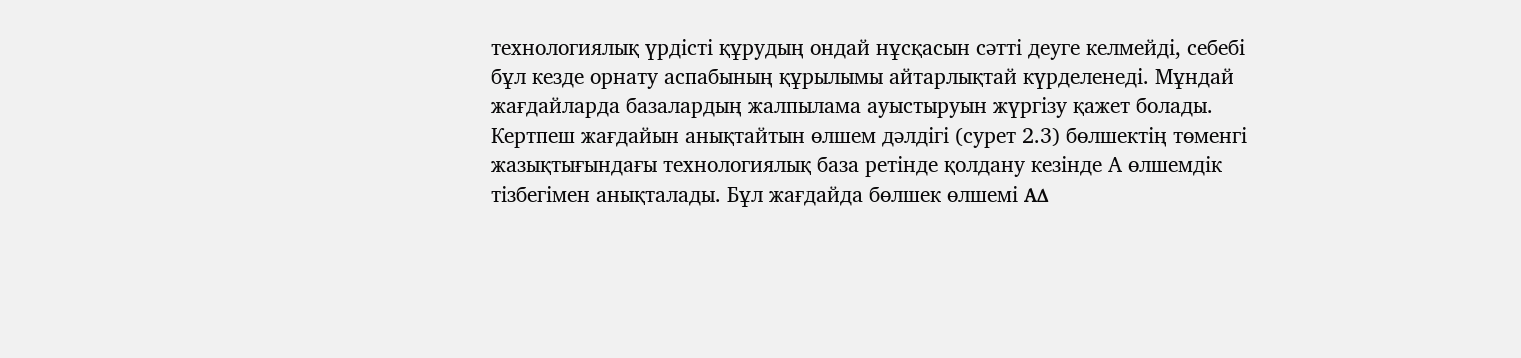технологиялық үрдісті құрудың ондай нұсқасын сәтті деуге келмейді, себебі бұл кезде орнату аспабының құрылымы айтарлықтай күрделенеді. Мұндай жағдайларда базалардың жалпылама ауыстыруын жүргізу қажет болады. Кертпеш жағдайын анықтайтын өлшем дәлдігі (сурет 2.3) бөлшектің төменгі жазықтығындағы технологиялық база ретінде қолдану кезінде А өлшемдік тізбегімен анықталады. Бұл жағдайда бөлшек өлшемі AΔ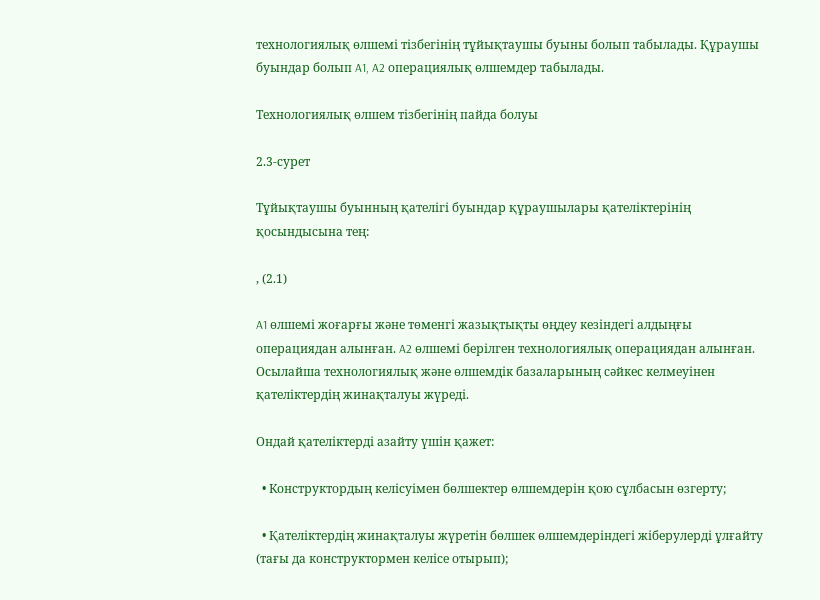технологиялық өлшемі тізбегінің тұйықтаушы буыны болып табылады. Құраушы буындар болып A1, A2 операциялық өлшемдер табылады.

Технологиялық өлшем тізбегінің пайда болуы

2.3-сурет

Тұйықтаушы буынның қателігі буындар құраушылары қателіктерінің қосындысына тең:

, (2.1)

A1 өлшемі жоғарғы және төменгі жазықтықты өңдеу кезіндегі алдыңғы операциядан алынған. A2 өлшемі берілген технологиялық операциядан алынған. Осылайша технологиялық және өлшемдік базаларының сәйкес келмеуінен қателіктердің жинақталуы жүреді.

Ондай қателіктерді азайту үшін қажет:

  • Конструктордың келісуімен бөлшектер өлшемдерін қою сұлбасын өзгерту;

  • Қателіктердің жинақталуы жүретін бөлшек өлшемдеріндегі жіберулерді ұлғайту (тағы да конструктормен келісе отырып);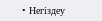• Негіздеу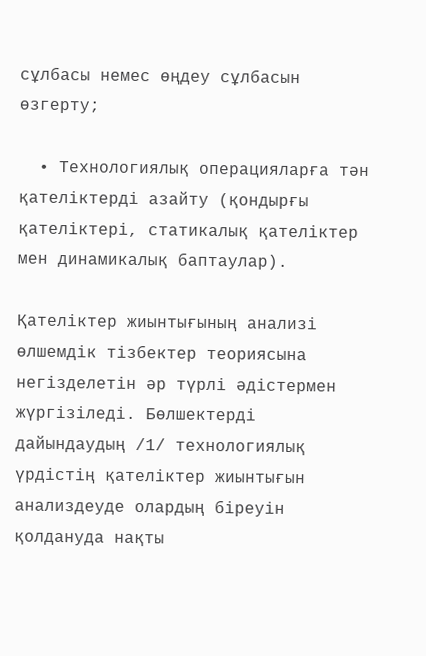сұлбасы немес өңдеу сұлбасын өзгерту;

  • Технологиялық операцияларға тән қателіктерді азайту (қондырғы қателіктері, статикалық қателіктер мен динамикалық баптаулар).

Қателіктер жиынтығының анализі өлшемдік тізбектер теориясына негізделетін әр түрлі әдістермен жүргізіледі. Бөлшектерді дайындаудың /1/ технологиялық үрдістің қателіктер жиынтығын анализдеуде олардың біреуін қолдануда нақты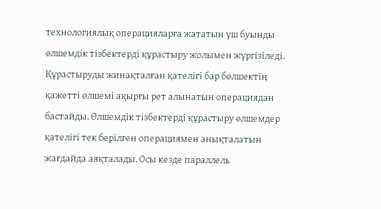технологиялық операцияларға жататын үш буынды өлшемдік тізбектерді құрастыру жолымен жүргізіледі. Құрастыруды жинақталған қателігі бар бөлшектің қажетті өлшемі ақырғы рет алынатын операциядан бастайды. Өлшемдік тізбектерді құрастыру өлшемдер қателігі тек берілген операциямен анықталатын жағдайда аяқталады. Осы кезде параллель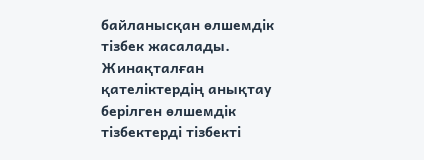байланысқан өлшемдік тізбек жасалады. Жинақталған қателіктердің анықтау берілген өлшемдік тізбектерді тізбекті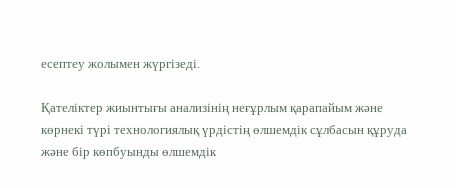есептеу жолымен жүргізеді.

Қателіктер жиынтығы анализінің неғұрлым қарапайым және көрнекі түрі технологиялық үрдістің өлшемдік сұлбасын құруда және бір көпбуынды өлшемдік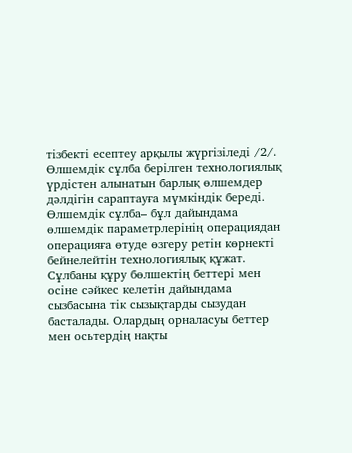тізбекті есептеу арқылы жүргізіледі /2/. Өлшемдік сұлба берілген технологиялық үрдістен алынатын барлық өлшемдер дәлдігін сараптауға мүмкіндік береді. Өлшемдік сұлба– бұл дайындама өлшемдік параметрлерінің операциядан операцияға өтуде өзгеру ретін көрнекті бейнелейтін технологиялық құжат. Сұлбаны құру бөлшектің беттері мен осіне сәйкес келетін дайындама сызбасына тік сызықтарды сызудан басталады. Олардың орналасуы беттер мен осьтердің нақты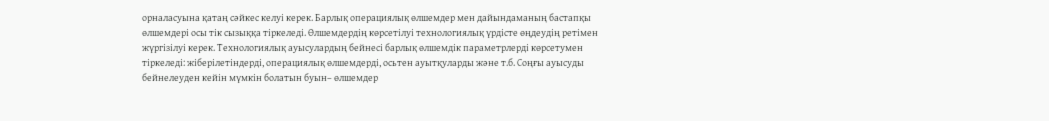орналасуына қатаң сәйкес келуі керек. Барлық операциялық өлшемдер мен дайындаманың бастапқы өлшемдері осы тік сызыққа тіркеледі. Өлшемдердің көрсетілуі технологиялық үрдісте өңдеудің ретімен жүргізілуі керек. Технологиялық ауысулардың бейнесі барлық өлшемдік параметрлерді көрсетумен тіркеледі: жіберілетіндерді, операциялық өлшемдерді, осьтен ауытқуларды және т.б. Соңғы ауысуды бейнелеуден кейін мүмкін болатын буын– өлшемдер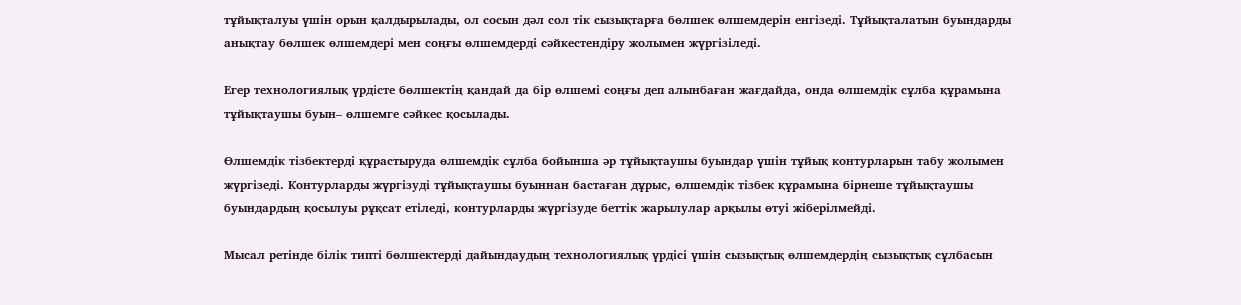тұйықталуы үшін орын қалдырылады, ол сосын дәл сол тік сызықтарға бөлшек өлшемдерін енгізеді. Тұйықталатын буындарды анықтау бөлшек өлшемдері мен соңғы өлшемдерді сәйкестендіру жолымен жүргізіледі.

Егер технологиялық үрдісте бөлшектің қандай да бір өлшемі соңғы деп алынбаған жағдайда, онда өлшемдік сұлба құрамына тұйықтаушы буын– өлшемге сәйкес қосылады.

Өлшемдік тізбектерді құрастыруда өлшемдік сұлба бойынша әр тұйықтаушы буындар үшін тұйық контурларын табу жолымен жүргізеді. Контурларды жүргізуді тұйықтаушы буыннан бастаған дұрыс, өлшемдік тізбек құрамына бірнеше тұйықтаушы буындардың қосылуы рұқсат етіледі, контурларды жүргізуде беттік жарылулар арқылы өтуі жіберілмейді.

Мысал ретінде білік типті бөлшектерді дайындаудың технологиялық үрдісі үшін сызықтық өлшемдердің сызықтық сұлбасын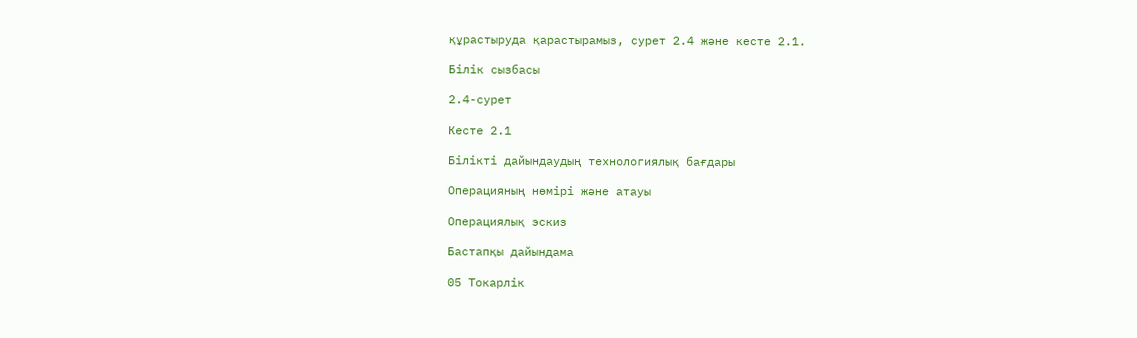құрастыруда қарастырамыз, сурет 2.4 және кесте 2.1.

Білік сызбасы

2.4-сурет

Кесте 2.1

Білікті дайындаудың технологиялық бағдары

Операцияның нөмірі және атауы

Операциялық эскиз

Бастапқы дайындама

05 Токарлік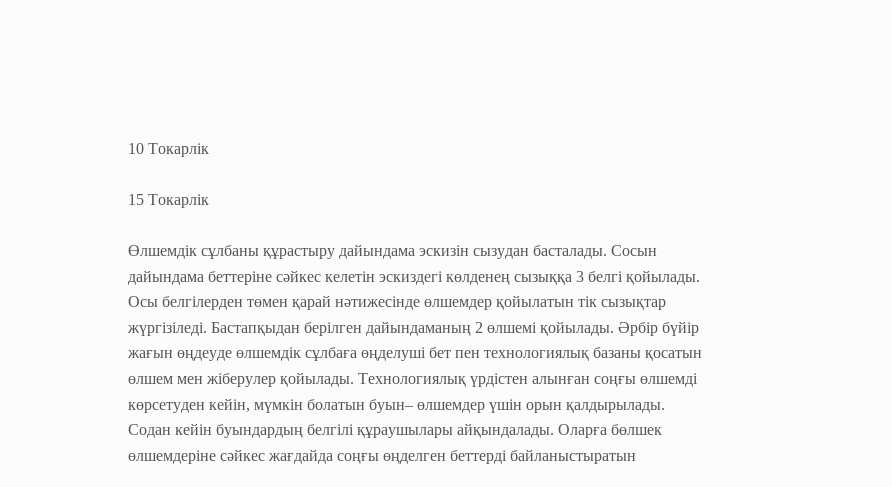10 Токарлік

15 Токарлік

Өлшемдік сұлбаны құрастыру дайындама эскизін сызудан басталады. Сосын дайындама беттеріне сәйкес келетін эскиздегі көлденең сызыққа 3 белгі қойылады. Осы белгілерден төмен қарай нәтижесінде өлшемдер қойылатын тік сызықтар жүргізіледі. Бастапқыдан берілген дайындаманың 2 өлшемі қойылады. Әрбір бүйір жағын өңдеуде өлшемдік сұлбаға өңделуші бет пен технологиялық базаны қосатын өлшем мен жіберулер қойылады. Технологиялық үрдістен алынған соңғы өлшемді көрсетуден кейін, мүмкін болатын буын– өлшемдер үшін орын қалдырылады. Содан кейін буындардың белгілі құраушылары айқындалады. Оларға бөлшек өлшемдеріне сәйкес жағдайда соңғы өңделген беттерді байланыстыратын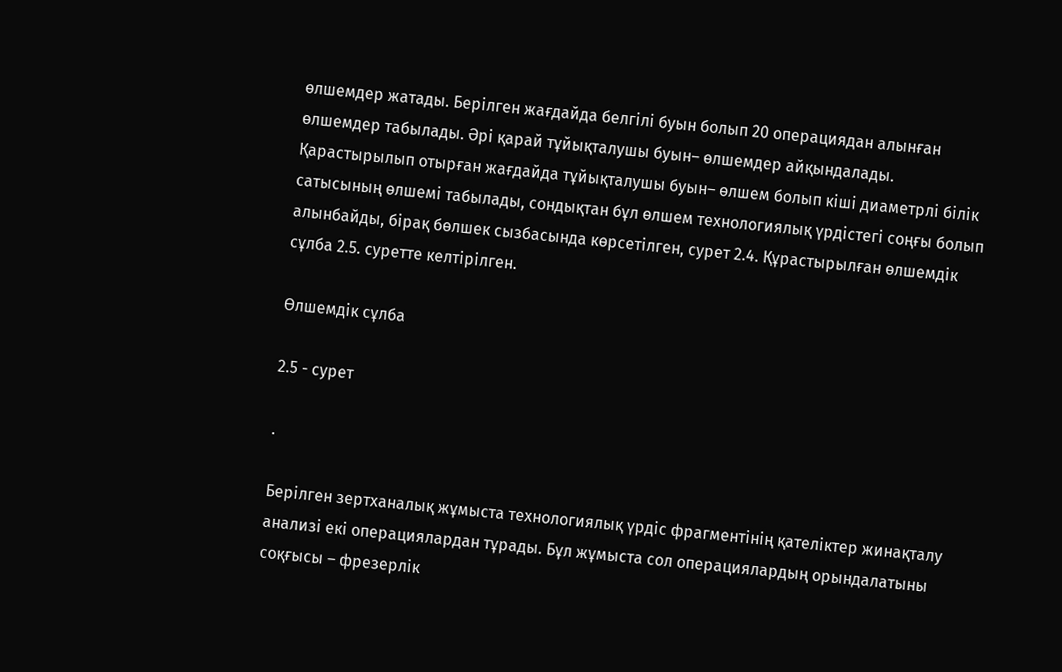өлшемдер жатады. Берілген жағдайда белгілі буын болып 20 операциядан алынған өлшемдер табылады. Әрі қарай тұйықталушы буын– өлшемдер айқындалады. Қарастырылып отырған жағдайда тұйықталушы буын– өлшем болып кіші диаметрлі білік сатысының өлшемі табылады, сондықтан бұл өлшем технологиялық үрдістегі соңғы болып алынбайды, бірақ бөлшек сызбасында көрсетілген, сурет 2.4. Құрастырылған өлшемдік сұлба 2.5. суретте келтірілген.

Өлшемдік сұлба

2.5 - сурет

.

Берілген зертханалық жұмыста технологиялық үрдіс фрагментінің қателіктер жинақталу анализі екі операциялардан тұрады. Бұл жұмыста сол операциялардың орындалатыны соқғысы – фрезерлік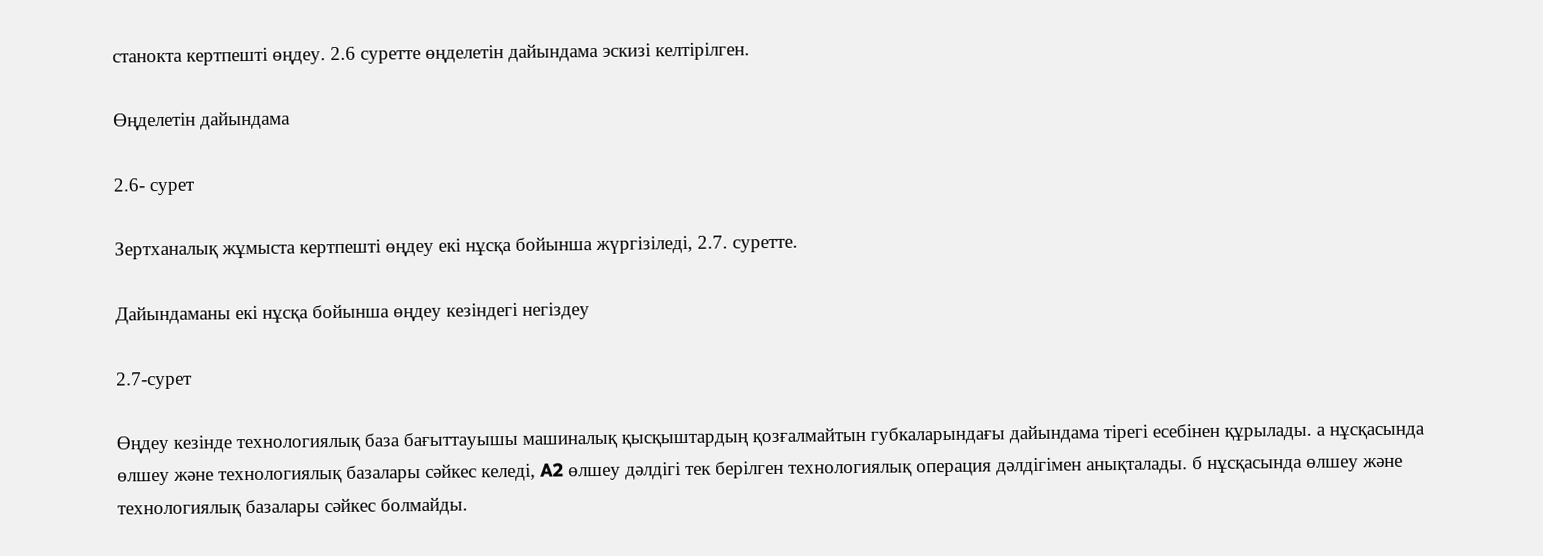станокта кертпешті өңдеу. 2.6 суретте өңделетін дайындама эскизі келтірілген.

Өңделетін дайындама

2.6- сурет

Зертханалық жұмыста кертпешті өңдеу екі нұсқа бойынша жүргізіледі, 2.7. суретте.

Дайындаманы екі нұсқа бойынша өңдеу кезіндегі негіздеу

2.7-сурет

Өңдеу кезінде технологиялық база бағыттауышы машиналық қысқыштардың қозғалмайтын губкаларындағы дайындама тірегі есебінен құрылады. а нұсқасында өлшеу және технологиялық базалары сәйкес келеді, A2 өлшеу дәлдігі тек берілген технологиялық операция дәлдігімен анықталады. б нұсқасында өлшеу және технологиялық базалары сәйкес болмайды.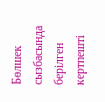Бөлшек сызбасында берілген кертпешті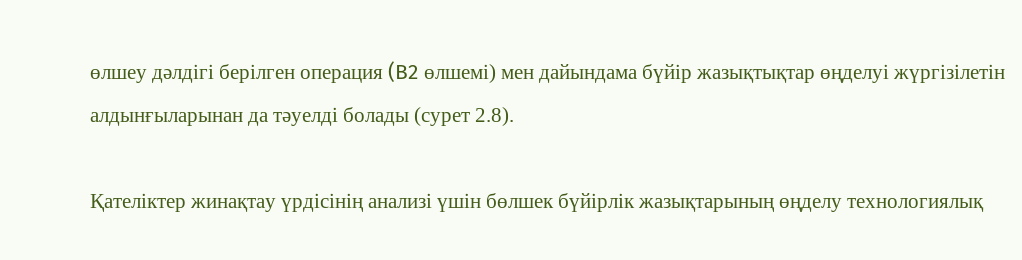өлшеу дәлдігі берілген операция (B2 өлшемі) мен дайындама бүйір жазықтықтар өңделуі жүргізілетін алдынғыларынан да тәуелді болады (сурет 2.8).

Қателіктер жинақтау үрдісінің анализі үшін бөлшек бүйірлік жазықтарының өңделу технологиялық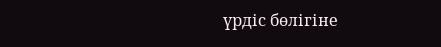үрдіс бөлігіне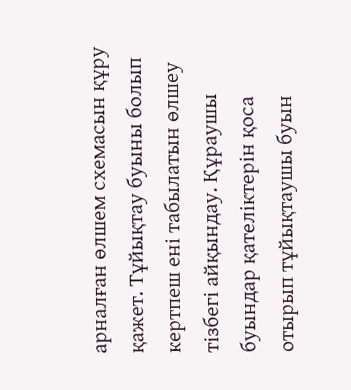арналған өлшем схемасын құру қажет. Тұйықтау буыны болып кертпеш ені табылатын өлшеу тізбегі айқындау. Құраушы буындар қателіктерін қоса отырып тұйықтаушы буын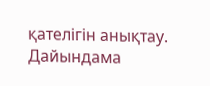қателігін анықтау. Дайындама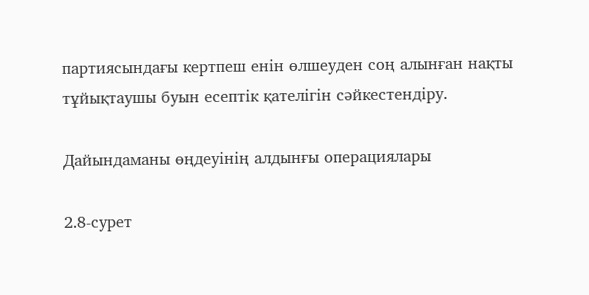партиясындағы кертпеш енін өлшеуден соң алынған нақты тұйықтаушы буын есептік қателігін сәйкестендіру.

Дайындаманы өңдеуінің алдынғы операциялары

2.8-сурет